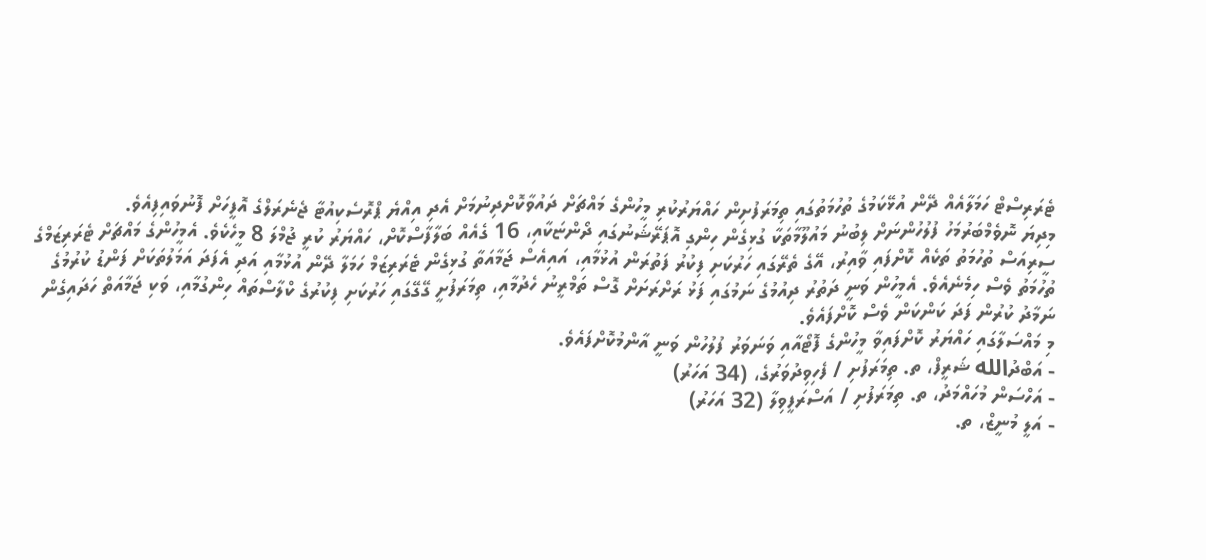ޓެރަރިސްޓް ހަމަލާއެއް ދޭން އުޅޭކަމުގެ ތުހުމަތުގައި ތިމަރަފުށިން ހައްޔަރުކުރި މީހުންގެ މައްޗަށް ދައުވާކޮށްދިނުމަށް އެދި އިއްޔެ ޕްރޮސެކިއުޓާ ޖެނެރަލްގެ އޮފީހަށް ފޮނުވައިފިއެވެ.
މިދިޔަ ނޮވެމްބަރުމަހު ފުލުހުންނަށް ލިބުނު މައުލޫމާތަކާ ގުޅިގެން ހިންގި އޮޕަރޭޝަނުގައި ދޯންޏަކާއި، 16 ގެއެއް ބަލާފާސްކޮށް، ހައްޔަރު ކުރީ ޖުމްލަ 8 މީހެކެވެ. އެމީހުންގެ މައްޗަށް ޓެރަރިޒަމްގެ ސީރިއަސް ތުހުމަތު ތަކެއް ކޮށްފައި ވާއިރު، އޭގެ ތެރޭގައި ހަރުކަށި ފިކުރު ފަތުރަން އުޅުމާއި، އައިއެސް ޖަމާއަތާ ގުޅިގެން ޓެރަރިޒަމް ހަމަލާ ދޭން އުޅުމާއި އަދި އެފަދަ އަމަލުތަކަށް ފަންޑު ކުރުމުގެ ތުހުމަތު ވެސް ހިމެނެއެވެ. އެމީހުން ވަނީ ދަތުރު ދިއުމުގެ ނަމުގައި ފަޅު ރަށްރަށަށް ގޮސް ތަމްރީނު ހެދުމާއި، ތިމަރަފުށީ ގޭގޭގައި ހަރުކަށި ފިކުރުގެ ކްލާސްތައް ހިންގުމާއި، ވަކި ޖަމާއަތް ހަދައިގެން ނަމާދު ކުރުން ފަދަ ކަންކަން ވެސް ކޮށްފައެވެ.
މި މައްސަލާގައި ހައްޔަރު ކޮށްފައިވާ މީހުންގެ ފޮޓޯއާއި ވަނަވަރު ފުލުހުން ވަނީ އާންމުކޮށްފައެވެ.
- އަބްދުالله ޝަރީފް، ތ. ތިމަރަފުށި / ފެހިވިދުވަރުގެ، (34 އަހަރު)
- އަހްސަން މުހައްމަދު، ތ. ތިމަރަފުށި / އަސްރަފީވިލާ (32 އަހަރު)
- އަލީ މުނީޒް، ތ.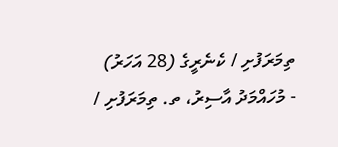ތިމަރަފުށި / ކެނެރީގެ (28 އަހަރު)
- މުހައްމަދު އާސިރު، ތ. ތިމަރަފުށި /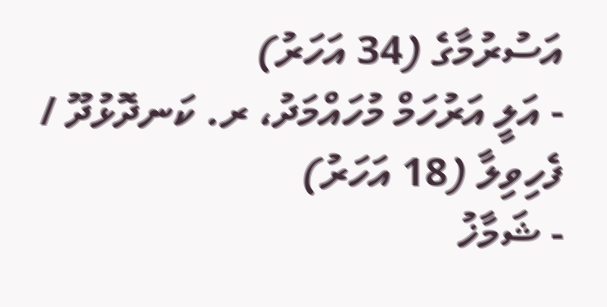އަސުރުމާގެ (34 އަހަރު)
- އަލީ އަރުހަމް މުހައްމަދު، ރ. ކަނދޮޅުދޫ / ފެހިވިލާ (18 އަހަރު)
- ޝަމާޚު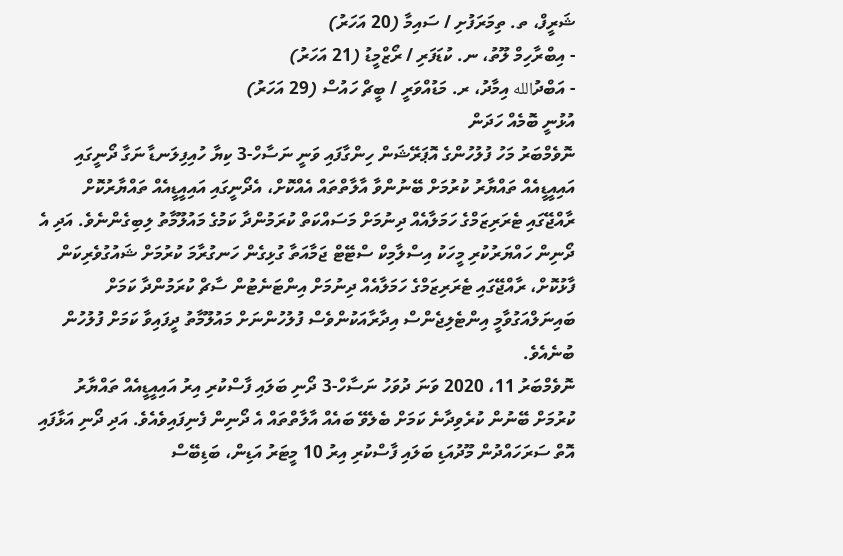ޝަރީފް، ތ. ތިމަރަފުށި / ސައިމާ (20 އަހަރު)
- އިބްރާހިމް ލޫތު، ނ. ކުޑަފަރި / ރޯޒްމީޑު (21 އަހަރު)
- އަބްދުالله އިމާދު، ރ. މަޑުއްވަރީ / ބީޗް ހައުސް (29 އަހަރު)
އުޅުނީ ބޮމެއް ހަދަން
ނޮވެމްބަރު މަހު ފުލުހުންގެ އޮޕަރޭޝަން ހިންގާފައި ވަނީ ނަސާހް-3 ކިޔާ ހުއިފިލަނޑާ ނަގާ ދޯނީގައި އައިއީޑީއެއް ތައްޔާރު ކުރުމަށް ބޭނުންވާ އާލާތްތައް އެއްކޮށް، އެދޯނީގައި އައިއީޑީއެއް ތައްޔާރުކޮށް ރާއްޖޭގައި ޓެރަރިޒަމްގެ ހަމަލާއެއް ދިނުމަށް މަސައްކަތް ކުރަމުންދާ ކަމުގެ މައުލޫމާތު ލިބިގެންނެވެ. އަދި އެ ދޯނިން ހައްޔަރުކުރި މީހަކު އިސްލާމިކް ސްޓޭޓް ޖަމާއަތާ ގުޅިގެން ހަނގުރާމަ ކުރުމަށް ޝައުގުވެރިކަން ފާޅުކޮށް، ރާއްޖޭގައި ޓެރަރިޒަމްގެ ހަމަލާއެއް ދިނުމަށް އިންޓަނެޓުން ސާޗް ކުރަމުންދާ ކަމަށް ބައިނަލްއަގުވާމީ އިންޓެލިޖެންސް އިދާރާއަކުންވެސް ފުލުހުންނަށް މައުލޫމާތު ދީފައިވާ ކަމަށް ފުލުހުން ބުނެއެވެ.
ނޮވެމްބަރު 11، 2020 ވަނަ ދުވަހު ނަސާހް-3 ދޯނި ބަލައި ފާސްކުރި އިރު އައިއީޑީއެއް ތައްޔާރު ކުރުމަށް ބޭނުން ކުރެވިދާނެ ކަމަށް ބެލެވޭ ބައެއް އާލާތްތައް އެ ދޯނިން ފެނިފައިވެއެވެ. އަދި ދޯނި އަޅާފައި އޮތް ސަރަހައްދުން މޫދުއަޑި ބަލައި ފާސްކުރި އިރު 10 މީޓަރު އަޑިން، ބަޑިބޭސް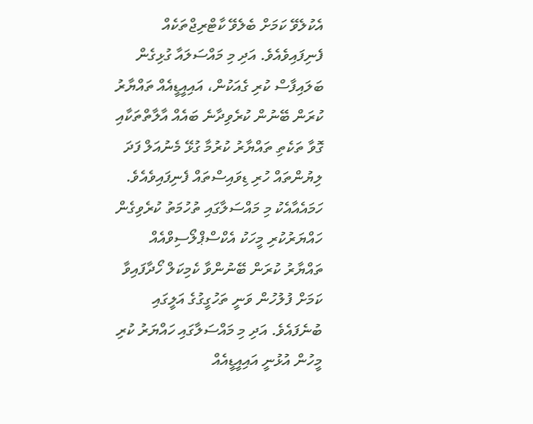އެކުލެވޭ ކަމަށް ބެލެވޭ ކާޓްރިޖްތަކެއް ފެނިފައިވެއެވެ. އަދި މި މައްސަލައާ ގުޅިގެން ބަލައިފާސް ކުރި ގެއަކުން، އައިއީޑީއެއް ތައްޔާރު ކުރަން ބޭނުން ކުރެވިދާނެ ބައެއް އާލާތްތަކާއި ގޮވާ ތަކެތި ތައްޔާރު ކުރުމާ ގުޅޭ މެނުއަލް ފަދަ ލިޔުންތައް ހުރި ޑިވައިސްތައް ފެނިފައިވެއެވެ.
ހަމައެއާއެކު މި މައްސަލާގައި ތުހުމަތު ކުރެވިގެން ހައްޔަރުކުރި މީހަކު އެކްސްޕްލޯސިވްއެއް ތައްޔާރު ކުރަން ބޭނުންވާ ކެމިކަލް ހޯދާފައިވާ ކަމަށް ފުލުހުން ވަނީ ތަހުގީގުގެ އަލީގައި ބުނެފައެވެ. އަދި މި މައްސަލާގައި ހައްޔަރު ކުރި މީހުން އުޅުނީ އައިއީޑީއެއް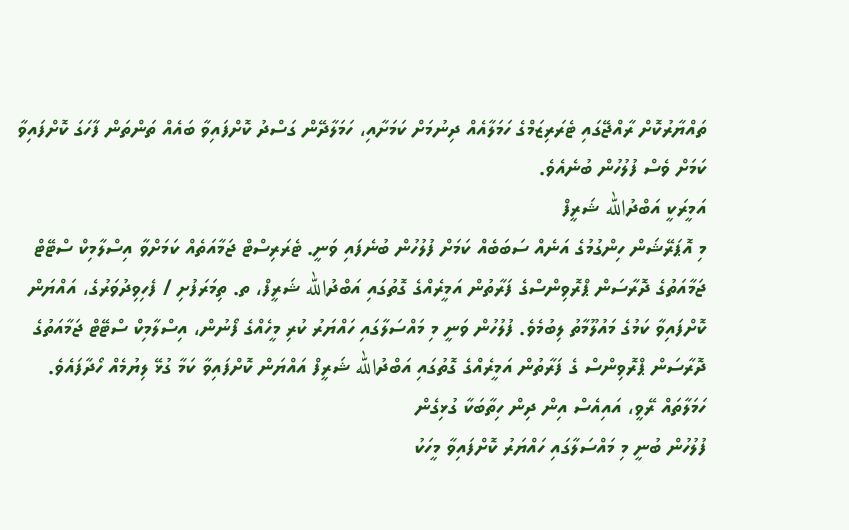ތައްޔާރުކޮށް ރާއްޖޭގައި ޓެރަރިޒަމްގެ ހަމަލާއެއް ދިނުމަށް ކަމަށާއި، ހަމަލާދޭން ގަސްދު ކޮށްފައިވާ ބައެއް ތަންތަން ފާހަގަ ކޮށްފައިވާ ކަމަށް ވެސް ފުލުހުން ބުނެއެވެ.
އަމީރަކީ އަބްދުالله ޝަރީފް
މި އޮޕަރޭޝަން ހިންގުމުގެ އަނެއް ސަބަބެއް ކަމަށް ފުލުހުން ބުނެފައި ވަނީ. ޓެރަރިސްޓް ޖަމާއަތެއް ކަމަށްވާ އިސްލާމިކް ސްޓޭޓް ޖަމާއަތުގެ ދޮރާސަން ޕްރޮވިންސްގެ ފަރާތުން އަމީރެއްގެ ގޮތުގައި އަބްދުالله ޝަރީފް، ތ. ތިމަރަފުށި / ފެހިވިދުވަރުގެ، އައްޔަން ކޮށްފައިވާ ކަމުގެ މައުލޫމާތު ލިބުމެވެ. ފުލުހުން ވަނީ މި މައްސަލާގައި ހައްޔަރު ކުރި މީހެއްގެ ފޯނުން، އިސްލާމިކް ސްޓޭޓް ޖަމާއަތުގެ ދޮރާސަން ޕްރޮވިންސް ގެ ފަރާތުން އަމީރެއްގެ ގޮތުގައި އަބްދުالله ޝަރީފް އައްޔަން ކޮށްފައިވާ ކަމާ ގުޅޭ ލިޔުމެއް ހޯދާފައެވެ.
ހަމަލާތައް ރޭވީ، އައިއެސް އިން ދިން ހިތާބަކާ ގުޅިގެން
ފުލުހުން ބުނީ މި މައްސަލާގައި ހައްޔަރު ކޮށްފައިވާ މީހަކު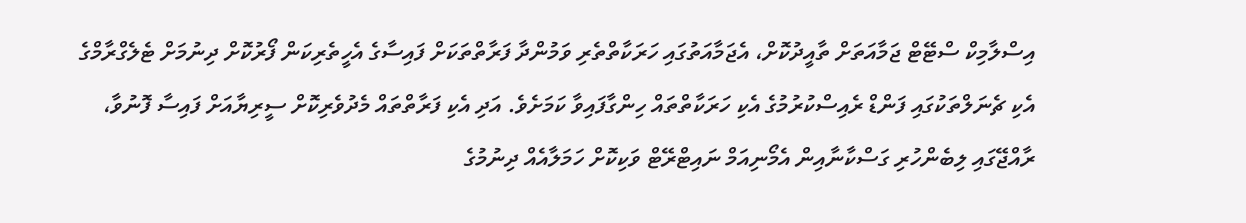އިސްލާމިކް ސްޓޭޓް ޖަމާއަތަށް ތާއީދުކޮށް، އެޖަމާއަތުގައި ހަރަކާތްތެރި ވަމުންދާ ފަރާތްތަކަށް ފައިސާގެ އެހީތެރިކަން ފޯރުކޮށް ދިނުމަށް ޓެލެގްރާމްގެ އެކި ޗެނަލްތަކުގައި ފަންޑް ރެއިސްކުރުމުގެ އެކި ހަރަކާތްތައް ހިންގާފައިވާ ކަމަށެވެ. އަދި އެކި ފަރާތްތައް މެދުވެރިކޮށް ސީރިޔާއަށް ފައިސާ ފޮނުވާ، ރާއްޖޭގައި ލިބެންހުރި ގަސްކާނާއިން އެމޯނިއަމް ނައިޓްރޭޓް ވަކިކޮށް ހަމަލާއެއް ދިނުމުގެ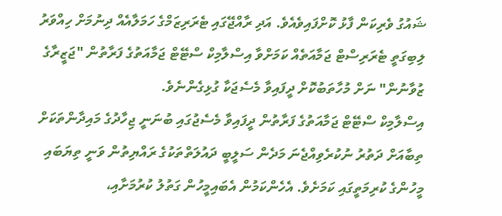ޝައުގު ވެރިކަން ފާޅު ކޮށްފައިވެއެވެ. އަދި ރާއްޖޭގައި ޓެރަރިޒަމްގެ ހަމަލާއެއް ދިނުމަށް ހިއްވަރު ލިބިގަތީ ޓެރަރިސްޓް ޖަމާއަތެއް ކަމަށްވާ އިސްލާމިކް ސްޓޭޓް ޖަމާއަތުގެ ފަރާތުން "ޖަޒީރާގެ ޒުވާނުން" ނަށް މުހާތަބުކޮށް ދީފައިވާ މެސެޖަކާ ގުޅިގެންނެވެ.
އިސްލާމިކް ސްޓޭޓް ޖަމާއަތުގެ ފަރާތުން ދީފައިވާ މެސެޖުގައި ބުނަނީ ޖިހާދުގެ މައިދާންތަކަށް ތިބާއަށް ދަތުރު ނުކުރެވިއްޖެނަ މަދެން ސަލީބީ ދައުލަތްތަކުގެ ރައްޔިތުން ވަނީ ތިޔަބައި މީހުންގެ ކުރިމަތީގައި ކަމަށެވެ. އެހެންކަމުން އެބައިމީހުން ގަތުލު ކުރުމަށާއި،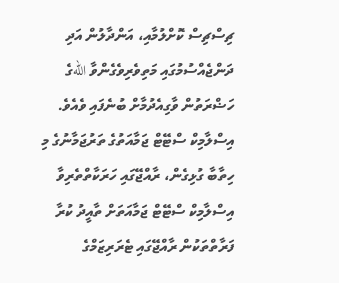ޗިސްޗިސް ކޮށްލުމާއި، އަންދާލުން އަދި ދަންޖެއްސުމުގައި މަތިވެރިވެގެންވާ اللهގެ ހަޟްރަތުން ވާގިއެދުމާށް ބުނެފައި ވެއެވެ. އިސްލާމިކް ސްޓޭޓް ޖަމާއަތުގެ ތަރުޖަމާނުގެ މި ހިތާބާ ގުޅިގެން، ރާއްޖޭގައި ހަރަކާތްތެރިވާ އިސްލާމިކް ސްޓޭޓް ޖަމާއަތަށް ތާއީދު ކުރާ ފަރާތްތަކުން ރާއްޖޭގައި ޓެރަރިޒަމްގެ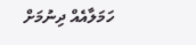ހަމަލާއެއް ދިނުމަށް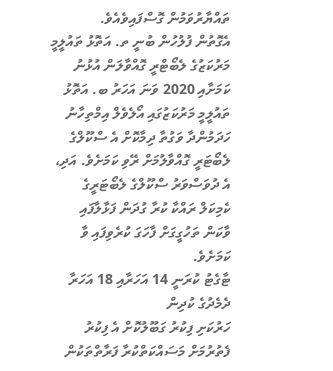ތައްޔާރުވަމުން ގޮސްފައިވެއެވެ.
އެގޮތުން ފުލުހުން ބުނީ ތ. އަތޮޅު ތައުލީމީ މަރުކަޒުގެ ލެބޯޓްރީ ގޮއްވާލަން އުޅުނު ކަމަށާއި 2020 ވަނަ އަހަރު ބ. އަތޮޅު ތައުލީމީ މަރުކަޒުގައި އޯލެވެލް އިމްތިހާނު ހަދަމުންދާ ވަގުތާ ދިމާކޮށް އެ ސްކޫލްގެ ލެބޯޓަރީ ގޮއްވާލުމަށް ރޭވި ކަމަށެވެ. އަދި، އެ ދުވަސްވަރު ސްކޫލްގެ ލެބޯޓަރީގެ ކެމިކަލް ރައްކާ ކުރާ ގުދަން ފަޅާލާފައި ވާކަން ތަހުގީގަށް ފާހަގަ ކުރެވިފައި ވާ ކަމަށެވެ.
ޓާގެޓު ކުރަނީ 14 އަހަރާއި 18 އަހަރާ ދެމެދުގެ ކުދިން
ހަރުކަށި ފިކުރު ގަބޫލުކޮށް އެ ފިކުރު ފެތުރުމަށް މަސައްކަތްކުރާ ފަރާތްތަކުން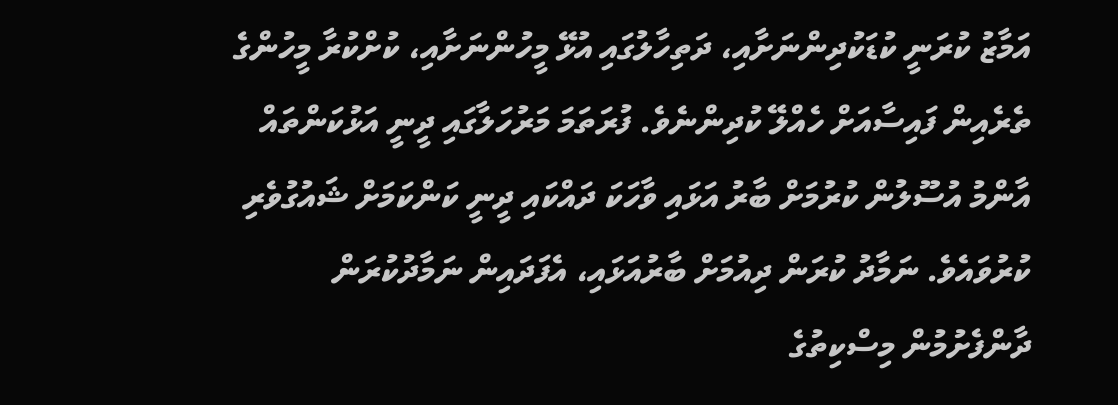އަމާޒު ކުރަނީ ކުޑަކުދިންނަށާއި، ދަތިހާލުގައި އުޅޭ މީހުންނަށާއި، ކުށްކުރާ މީހުންގެ ތެރެއިން ފައިސާއަށް ހެއްލޭ ކުދިންނެވެ. ފުރަތަމަ މަރުހަލާގައި ދީނީ އަޅުކަންތައް އާންމު އުސޫލުން ކުރުމަށް ބާރު އަޅައި ވާހަކަ ދައްކައި ދީނީ ކަންކަމަށް ޝައުގުވެރި ކުރުވައެވެ. ނަމާދު ކުރަން ދިއުމަށް ބާރުއަޅައި، އެފަދައިން ނަމާދުކުރަން ދާންފެށުމުން މިސްކިތުގެ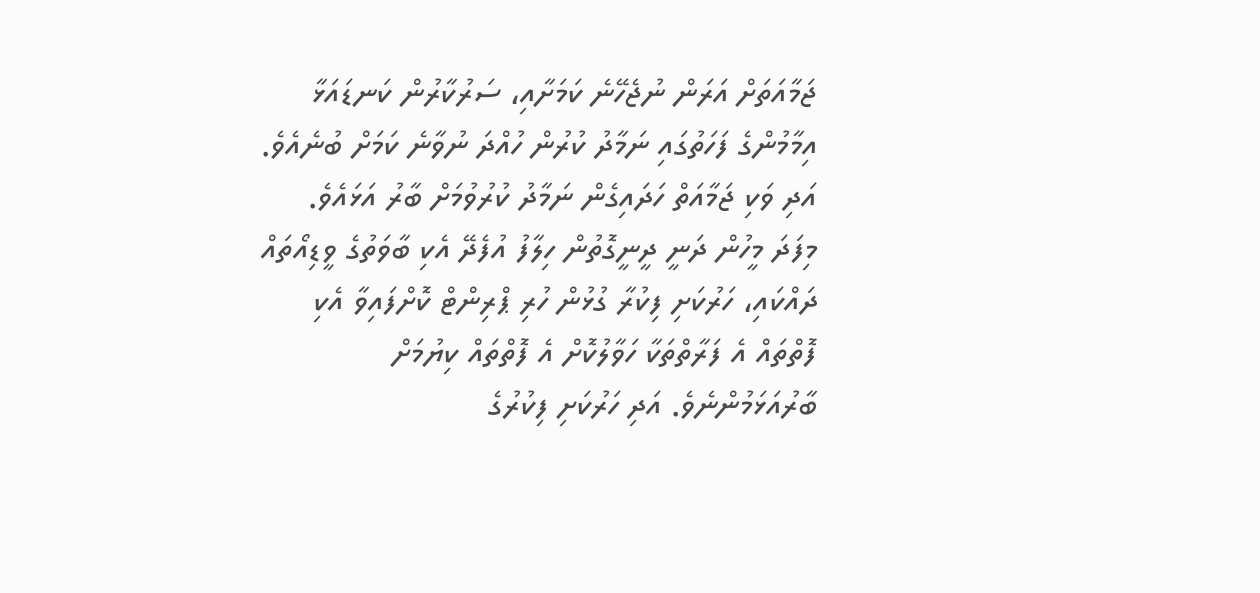ޖަމާއަތަށް އަރަން ނުޖެހޭނެ ކަމަށާއި، ސަރުކާރުން ކަނޑައަޅާ އިމާމުންގެ ފަހަތުގައި ނަމާދު ކުރުން ހުއްދަ ނުވާނެ ކަމަށް ބުނެއެވެ. އަދި ވަކި ޖަމާއަތް ހަދައިގެން ނަމާދު ކުރުވުމަށް ބާރު އަޅައެވެ.
މިފަދަ މީހުން ދަނީ ދީނީގޮތުން ހިލާފު އުފެދޭ އެކި ބާވަތުގެ ވީޑިއޯތައް ދައްކައި، ހަރުކަށި ފިކުރާ ގުޅުން ހުރި ޕްރިންޓް ކޮށްފައިވާ އެކި ފޮތްތައް އެ ފަރާތްތަކާ ހަވާލުކޮށް އެ ފޮތްތައް ކިޔުމަށް ބާރުއަޅަމުންނެވެ. އަދި ހަރުކަށި ފިކުރުގެ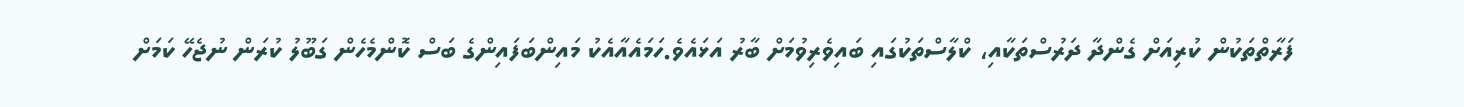ފަރާތްތަކުން ކުރިއަށް ގެންދާ ދަރުސްތަކާއި، ކްލާސްތަކުގައި ބައިވެރިވުމަށް ބާރު އަޅައެވެ.ހަމައެއާއެކު މައިންބަފައިންގެ ބަސް ކޮންމެހެން ގަބޫލު ކުރަން ނުޖެހޭ ކަމަށް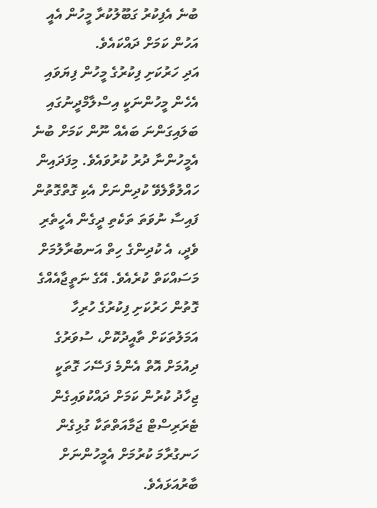ބުނެ އެފިކުރު ގަބޫލުކުރާ މީހުން އެއީ އަހުން ކަމަށް ދައްކައެވެ.
އަދި ހަރުކަށި ފިކުރުގެ މީހުން ފިޔަވައި އެހެން މީހުންނަކީ އިސްލާމްދީނުގައި ބަލައިގަންނަ ބައެއް ނޫން ކަމަށް ބުނެ އެމީހުންނާ ދުރު ކުރުވައެވެ. މިފަދައިން ހައްލުވާލެވޭ ކުދިންނަށް އެކި ގޮތްގޮތުން ފައިސާ ނުވަތަ ތަކެތި ދީގެން އެހީތެރި ވެދީ، އެ ކުދިންގެ ހިތް އަނބުރާލުމަށް މަސައްކަތް ކުރެއެވެ. އޭގެ ނަތީޖާއެއްގެ ގޮތުން ހަރުކަށި ފިކުރުގެ ހުރިހާ އަމަލުތަކަށް ތާއީދުކޮށް، ސުވަރުގެ ދިއުމަށް އޮތް އެންމެ ފަސޭހަ ގޮތަކީ ޖިހާދު ކުރުން ކަމަށް ދައްކުވައިގެން ޓެރަރިސްޓް ޖަމާއަތްތަކާ ގުޅިގެން ހަނގުރާމަ ކުރުމަށް އެމީހުންނަށް ބާރުއަޅައެވެ.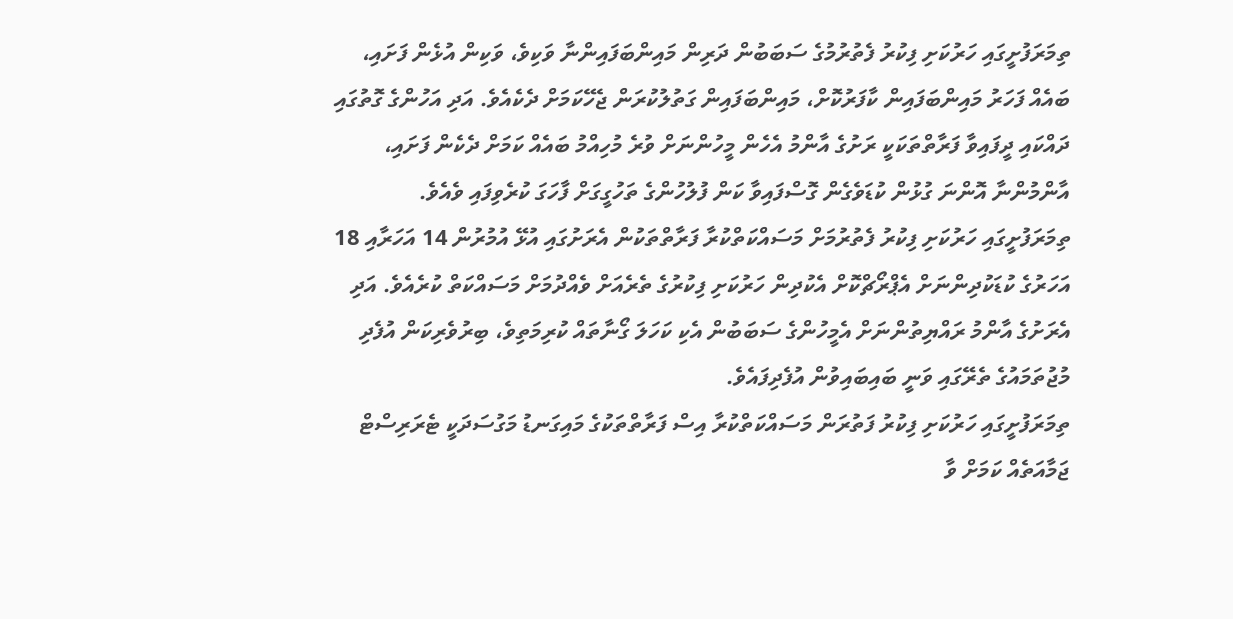ތިމަރަފުށީގައި ހަރުކަށި ފިކުރު ފެތުރުމުގެ ސަބަބުން ދަރިން މައިންބަފައިންނާ ވަކިވެ، ވަކިން އުޅެން ފަށައި، ބައެއް ފަހަރު މައިންބަފައިން ކާފަރުކޮށް، މައިންބަފައިން ގަތުލުކުރަން ޖެހޭކަމަށް ދެކެއެވެ. އަދި އަހުންގެ ގޮތުގައި ދައްކައި ދީފައިވާ ފަރާތްތަކަކީ ރަށުގެ އާންމު އެހެން މީހުންނަށް ވުރެ މުހިއްމު ބައެއް ކަމަށް ދެކެން ފަށައި، އާންމުންނާ އޮންނަ ގުޅުން ކުޑަވެގެން ގޮސްފައިވާ ކަން ފުލުހުންގެ ތަހުގީގަށް ފާހަގަ ކުރެވިފައި ވެއެވެ.
ތިމަރަފުށީގައި ހަރުކަށި ފިކުރު ފެތުރުމަށް މަސައްކަތްކުރާ ފަރާތްތަކުން އެރަށުގައި އުޅޭ އުމުރުން 14 އަހަރާއި 18 އަހަރުގެ ކުޑަކުދިންނަށް އެޕްރޯޗްކޮށް އެކުދިން ހަރުކަށި ފިކުރުގެ ތެރެއަށް ވެއްދުމަށް މަސައްކަތް ކުރެއެވެ. އަދި އެރަށުގެ އާންމު ރައްޔިތުންނަށް އެމީހުންގެ ސަބަބުން އެކި ކަހަލަ ގޯނާތައް ކުރިމަތިވެ، ބިރުވެރިކަން އުފެދި މުޖުތަމައުގެ ތެރޭގައި ވަނީ ބައިބައިވުން އުފެދިފައެވެ.
ތިމަރަފުށީގައި ހަރުކަށި ފިކުރު ފަތުރަން މަސައްކަތްކުރާ އިސް ފަރާތްތަކުގެ މައިގަނޑު މަގުސަދަކީ ޓެރަރިސްޓް ޖަމާއަތެއް ކަމަށް ވާ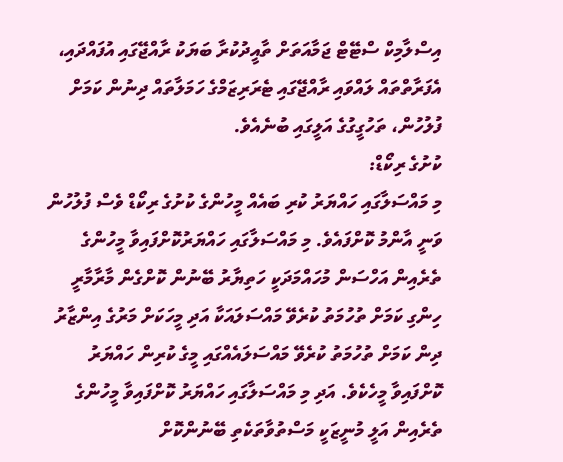އިސްލާމިކް ސްޓޭޓް ޖަމާއަތަށް ތާއީދުކުރާ ބަޔަކު ރާއްޖޭގައި އުފައްދައި، އެފަރާތްތައް ލައްވައި ރާއްޖޭގައި ޓެރަރިޒަމްގެ ހަމަލާތައް ދިނުން ކަމަށް ފުލުހުން، ތަހުގީގުގެ އަލީގައި ބުނެއެވެ.
ކުށުގެ ރިކޯޑް:
މި މައްސަލާގައި ހައްޔަރު ކުރި ބައެއް މީހުންގެ ކުށުގެ ރިކޯޑް ވެސް ފުލުހުން ވަނީ އާންމު ކޮށްފައެވެ. މި މައްސަލާގައި ހައްޔަރުކޮށްފައިވާ މީހުންގެ ތެރެއިން އަހްސަން މުހައްމަދަކީ ހަތިޔާރު ބޭނުން ކޮށްގެން މާރާމާރީ ހިންގި ކަމަށް ތުހުމަތު ކުރެވޭ މައްސަލައަކާ އަދި މީހަކަށް މަރުގެ އިންޒާރު ދިން ކަމަށް ތުހުމަތު ކުރެވޭ މައްސަލައެއްގައި މީގެ ކުރިން ހައްޔަރު ކޮށްފައިވާ މީހެކެވެ. އަދި މި މައްސަލާގައި ހައްޔަރު ކޮށްފައިވާ މީހުންގެ ތެރެއިން އަލީ މުނީޒަކީ މަސްތުވާތަކެތި ބޭނުންކޮށް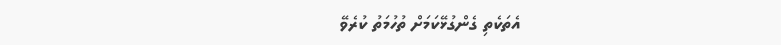އެތަކެތި ގެންގުޅޭކަމަށް ތުހުމަތު ކުރެވޭ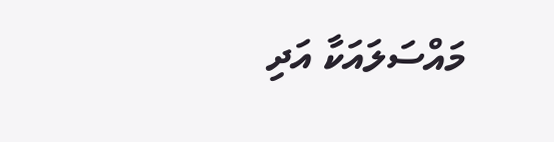މައްސަލައަކާ އަދި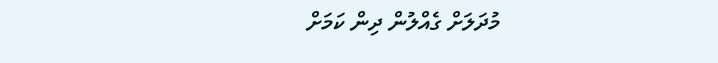މުދަލަށް ގެއްލުން ދިން ކަމަށް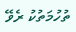ތުހުމަތުކު ރެވޭ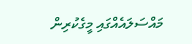މައްސަލައެއްގައި މީގެކުރިން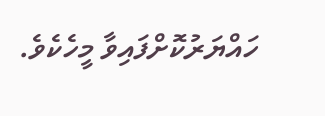ހައްޔަރުކޮށްފައިވާ މީހެކެވެ.